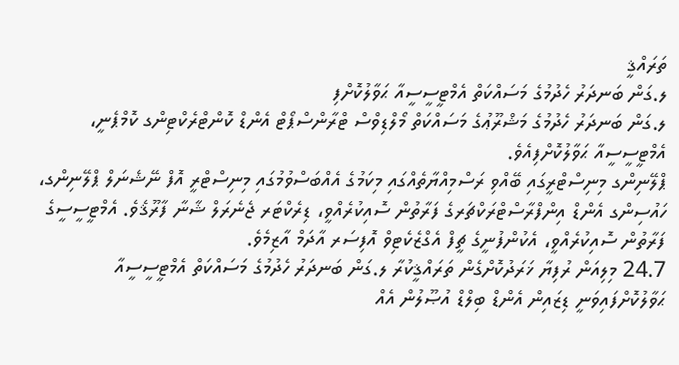ތަރައްޤީ
ލ.ގަން ބަނދަރު ހެދުމުގެ މަސައްކަތް އެމްޓީސީސީއާ ޙަވާލުކޮށްފި
ލ.ގަން ބަނދަރު ހެދުމުގެ މަޝްރޫޢުގެ މަސައްކަތް މޯލްޑިވްސް ޓްރާންސްޕޯޓް އެންޑް ކޮންޓްރެކްޓިންގ ކޮމްޕެނީ، އެމްޓީސީސީއާ ޙަވާލުކޮށްފިއެވެ.
ޕްލޭނިންގ މިނިސްޓްރީގައި ބޭއްވި ރަސްމިއްޔާތެއްގައި މިކަމުގެ އެއްބަސްވުމުގައި މިނިސްޓްރީ އޮފް ނޭޝެނަލް ޕްލޭނިންގ، ހައުސިންގ އެންޑް އިންފްރާސްޓްރަކްޗަރގެ ފަރާތުން ސޮއިކުރެއްވީ، ޑިރެކްޓަރ ޖެނެރަލް ޝާނާ ފާރޫޤެވެ. އެމްޓީސީސީގެ ފަރާތުން ސޮއިކުރެއްވީ، އެކުންފުނީގެ ޗީފް އެގްޒެކެޓިވް އޮފިސަރ އާދަމް އާޒިމެވެ.
24.7 މިލިއަން ރުފިޔާ ޚަރަދުކޮށްގެން ތަރައްޤީކުރާ ލ.ގަން ބަނދަރު ހެދުމުގެ މަސައްކަތް އެމްޓީސީސީއާ ޙަވާލުކޮށްފައިވަނީ ޑިޒައިން އެންޑް ބިލްޑް އުޞޫލުން އެއް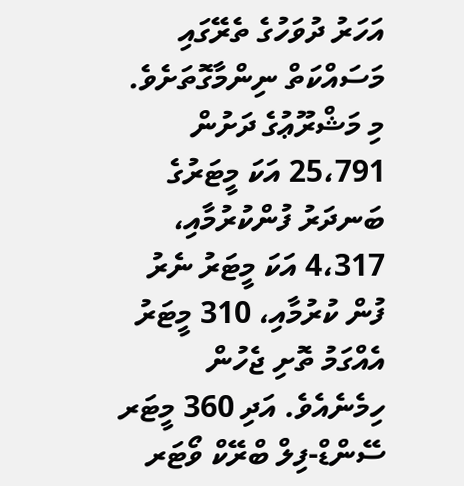އަހަރު ދުވަހުގެ ތެރޭގައި މަސައްކަތް ނިންމާގޮތަށެވެ.
މި މަޝްރޫޢުގެ ދަށުން 25،791 އަކަ މީޓަރުގެ ބަނދަރު ފުންކުރުމާއި، 4،317 އަކަ މީޓަރު ނެރު ފުން ކުރުމާއި، 310 މީޓަރު އެއްގަމު ތޮށި ޖެހުން ހިމެނެއެވެ. އަދި 360 މީޓަރ ސޭންޑް-ފިލް ބްރޭކް ވޯޓަރ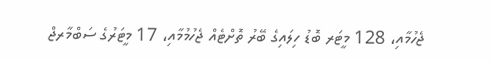ޖެހުމާއި، 128 މީޓަރ ބޮޑު ހިލައިގެ ބޭރު ތޮށްޓެއް ޖެހުމުމާއި، 17 މީޓަރުގެ ސަބްމާރޖް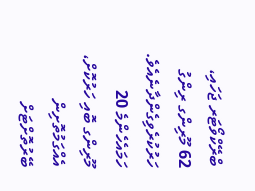ބްރޭކްވޯޓަރ ޖަހައި، 62 މޫރިންގ ރިންގު ހަރުކުރެވިގެންދާނެއެވެ.
ހަމައެހެންމެ 20 މޫރިންގ ބޮއި ހަރުކޮށް، އެއްގަމުތޮށިން ބޭރުތޮށްޓަށް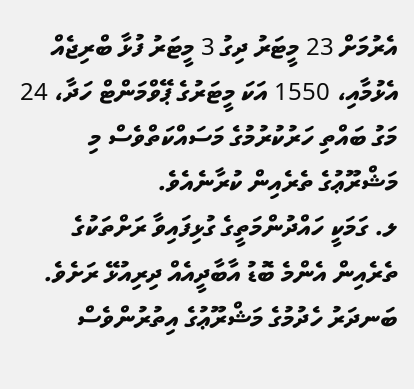އެރުމަށް 23 މީޓަރު ދިގު 3 މީޓަރު ފުޅާ ބްރިޖެއް އެޅުމާއި، 1550 އަކަ މީޓަރުގެ ޕޭވްމަންޓް ހަދާ، 24 މަގު ބައްތި ހަރުކުރުމުގެ މަސައްކަތްވެސް މި މަޝްރޫޢުގެ ތެރެއިން ކުރާނެއެވެ.
ލ. ގަމަކީ ހައްދުންމަތީގެ ގުޅިފައިވާ ރަށްތަކުގެ ތެރެއިން އެންމެ ބޮޑު އާބާދީއެއް ދިރިއުޅޭ ރަށެވެ. ބަނދަރު ހެދުމުގެ މަޝްރޫޢުގެ އިތުރުންވެސް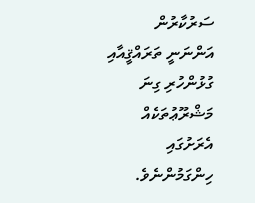ސަރުކާރުން އަންނަނީ ތަރައްޤީއާއި ގުޅުންހުރި ގިނަ މަޝްރޫޢުތަކެއް އެރަށުގައި ހިންގަމުންނެވެ.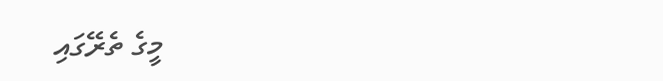މީގެ ތެރޭގައި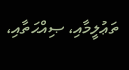ތަޢުލީމާއި، ޞިއްޙަތާއި،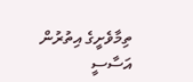ތިމާވެށީގެ އިތުރުން އަސާސީ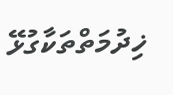ޚިދުމަތްތަކާގުޅޭ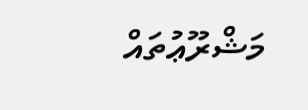މަޝްރޫޢުތައް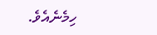ހިމެނެއެވެ.